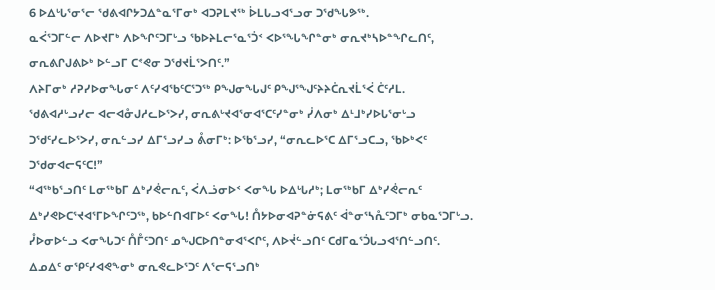6 ᐅᐃᒡᒐᕐᓂᕐᓕ ᖁᕕᐊᒋᔭᑐᐃᓐᓇᕐᒥᓂᒃ ᐊᑐᕈᒪᔪᖅ ᐆᒪᒐᓗᐊᕐᓗᓂ ᑐᖁᖓᕗᖅ.
ᓇᐹᕐᑐᒥᓪᓕ ᐱᐅᔪᒥᒃ ᐱᐅᖏᑦᑐᒥᒡᓗ ᖃᐅᔨᒪᓕᕐᓇᕐᑑᑉ ᐸᐅᕐᖓᖏᓐᓂᒃ ᓂᕆᔪᒃᓴᐅᓐᖏᓚᑎᑦ, ᓂᕆᕕᒋᒍᕕᐅᒃ ᐅᓪᓗᒥ ᑕᕝᕙᓂ ᑐᖁᔪᒫᕐᐳᑎᑦ.”
ᐱᔨᒥᓂᒃ ᓱᕈᓯᐅᓂᖓᓂᑦ ᐱᑦᓯᐊᖃᑦᑕᕐᑐᖅ ᑭᖑᓂᖓᒍᑦ ᑭᖑᕐᖑᑦᔨᔨᑖᕆᔪᒫᕐᐹ ᑖᑦᓱᒪ.
ᖁᕕᐊᓱᒡᓗᓯᓕ ᐊᓕᐊᓁᒍᓱᓚᐅᕐᐳᓯ, ᓂᕆᕕᒡᔪᐊᕐᓂᐊᕐᑕᑦᓯᓐᓂᒃ ᓰᐱᓂᒃ ᐃᒻᒧᒃᓯᐅᒐᕐᓂᒡᓗ ᑐᖁᑦᓯᓚᐅᕐᐳᓯ, ᓂᕆᓪᓗᓯ ᐃᒥᕐᓗᓯᓗ ᕔᓂᒥᒃ: ᐅᖃᕐᓗᓯ, “ᓂᕆᓚᐅᕐᑕ ᐃᒥᕐᓗᑕᓗ, ᖃᐅᒃᐸᑦ ᑐᖁᓂᐊᓕᕋᑦᑕ!”
“ᐊᖅᑲᕐᓗᑎᑦ ᒪᓂᖅᑲᒥ ᐃᒃᓯᕚᓕᕆᑦ, ᐹᐱᓘᓂᐅᑉ ᐸᓂᖓ ᐅᐃᒡᒐᓱᒃ; ᒪᓂᖅᑲᒥ ᐃᒃᓯᕚᓕᕆᑦ ᐃᒃᓯᕙᐅᑕᕐᔪᐊᕐᒥᐅᖏᑦᑐᖅ, ᑲᐅᓪᑎᐊᒥᐅᑦ ᐸᓂᖓ! ᑍᔭᐅᓂᐊᕈᓐᓃᕋᕕᑦ ᐋᓐᓂᕐᓴᕅᑦᑐᒥᒃ ᓂᑲᓇᕐᑐᒥᒡᓗ.
ᓮᐅᓂᐅᓪᓗ ᐸᓂᖓᑐᑦ ᑍᒤᑦᑐᑎᑦ ᓄᖑᑕᐅᑎᓐᓂᐊᕐᐸᒋᑦ, ᐱᐅᔫᓪᓗᑎᑦ ᑕᑯᒥᓇᕐᑑᒐᓗᐊᕐᑎᓪᓗᑎᑦ.
ᐃᓄᐃᑦ ᓂᕿᑦᓯᐊᕙᖕᓂᒃ ᓂᕆᕙᓚᐅᕐᑐᑦ ᐱᕐᓕᕋᕐᓗᑎᒃ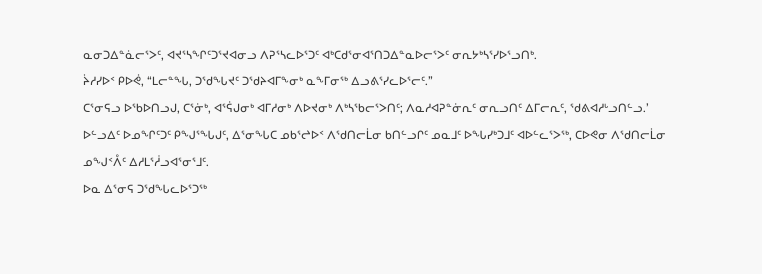ᓇᓂᑐᐃᓐᓈᓕᕐᐳᑦ, ᐊᔪᕐᓴᖏᑦᑐᕐᔪᐊᓂᓗ ᐱᕈᕐᓴᓚᐅᕐᑐᑦ ᐊᒃᑕᑯᕐᓂᐊᕐᑎᑐᐃᓐᓇᐅᓕᕐᐳᑦ ᓂᕆᔭᒃᓴᕐᓯᐅᕐᓗᑎᒃ.
ᔩᓱᓯᐅᑉ ᑭᐅᕚ, “ᒪᓕᓐᖓ, ᑐᖁᖓᔪᑦ ᑐᖁᔨᐊᒥᖕᓂᒃ ᓇᖕᒥᓂᖅ ᐃᓗᕕᕐᓯᓚᐅᕐᓕᑦ.”
ᑕᕐᓂᕋᓗ ᐅᖃᐅᑎᓗᒍ, ᑕᕐᓃᒃ, ᐊᕐᕌᒍᓂᒃ ᐊᒥᓱᓂᒃ ᐱᐅᔪᓂᒃ ᐱᒃᓴᖃᓕᕐᐳᑎᑦ; ᐱᓇᓱᐊᕈᓐᓃᕆᑦ ᓂᕆᓗᑎᑦ ᐃᒥᓕᕆᑦ, ᖁᕕᐊᓱᒡᓗᑎᓪᓗ.’
ᐅᓪᓗᐃᑦ ᐅᓄᖏᑦᑐᑦ ᑭᖑᕐᖓᒍᑦ, ᐃᕐᓂᖓᑕ ᓄᑲᕐᖠᐅᑉ ᐱᖁᑎᓕᒫᓂ ᑲᑎᓪᓗᒋᑦ ᓄᓇᒧᑦ ᐅᖓᓯᒃᑐᒧᑦ ᐊᐅᓪᓚᕐᐳᖅ, ᑕᐅᕙᓂ ᐱᖁᑎᓕᒫᓂ ᓄᖑᑉᐰᑦ ᐃᓱᒪᕐᓲᓗᐊᕐᓂᕐᒧᑦ.
ᐅᓇ ᐃᕐᓂᕋ ᑐᖁᖓᓚᐅᕐᑐᖅ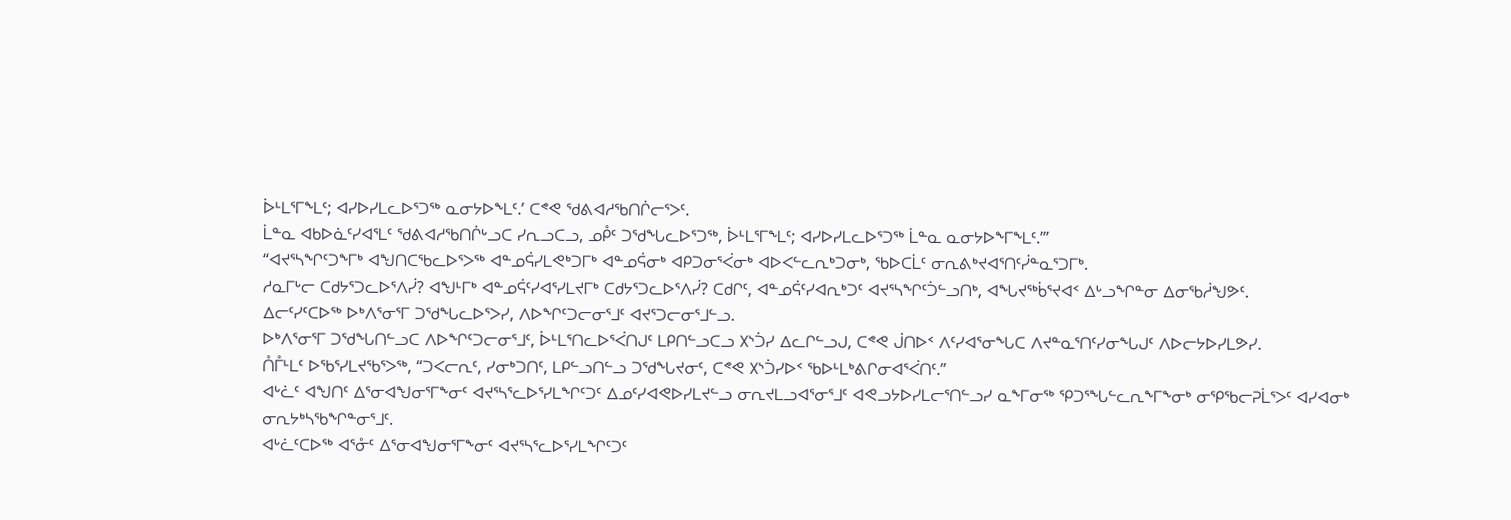ᐆᒻᒪᕐᒥᖕᒪᑦ; ᐊᓯᐅᓯᒪᓚᐅᕐᑐᖅ ᓇᓂᔭᐅᖕᒪᑦ.’ ᑕᕝᕙ ᖁᕕᐊᓱᖃᑎᒌᓕᕐᐳᑦ.
ᒫᓐᓇ ᐊᑲᐅᓈᑦᓯᐊᕐᒪᑦ ᖁᕕᐊᓱᖃᑎᒌᒡᓗᑕ ᓯᕆᓗᑕᓗ, ᓄᑬᑦ ᑐᖁᖓᓚᐅᕐᑐᖅ, ᐆᒻᒪᕐᒥᖕᒪᑦ; ᐊᓯᐅᓯᒪᓚᐅᕐᑐᖅ ᒫᓐᓇ ᓇᓂᔭᐅᖕᒥᖕᒪᑦ.’”
“ᐊᔪᕐᓴᖏᑦᑐᖕᒥᒃ ᐊᖑᑎᑕᖃᓚᐅᕐᐳᖅ ᐊᓐᓄᕌᓯᒪᕙᒃᑐᒥᒃ ᐊᓐᓄᕌᓂᒃ ᐊᑭᑐᓂᕐᐹᓂᒃ ᐊᐅᐸᓪᓚᕆᒃᑐᓂᒃ, ᖃᐅᑕᒫᑦ ᓂᕆᕕᒃᔪᐊᕐᑎᑦᓰᓐᓇᕐᑐᒥᒃ.
ᓱᓇᒥᒡᓕ ᑕᑯᔭᕐᑐᓚᐅᕐᐱᓰ? ᐊᖑᒻᒥᒃ ᐊᓐᓄᕌᑦᓯᐊᕐᓯᒪᔪᒥᒃ ᑕᑯᔭᕐᑐᓚᐅᕐᐱᓰ? ᑕᑯᒋᑦ, ᐊᓐᓄᕌᑦᓯᐊᕆᒃᑐᑦ ᐊᔪᕐᓴᖏᑦᑑᓪᓗᑎᒃ, ᐊᖓᔪᖅᑳᕐᔪᐊᑉ ᐃᒡᓗᖏᓐᓂ ᐃᓂᖃᓲᖑᕗᑦ.
ᐃᓕᑦᓯᑦᑕᐅᖅ ᐅᒃᐱᕐᓂᕐᒥ ᑐᖁᖓᓚᐅᕐᐳᓯ, ᐱᐅᖏᑦᑐᓕᓂᕐᒧᑦ ᐊᔪᕐᑐᓕᓂᕐᒧᓪᓗ.
ᐅᒃᐱᕐᓂᕐᒥ ᑐᖁᖓᑎᓪᓗᑕ ᐱᐅᖏᑦᑐᓕᓂᕐᒧᑦ, ᐆᒻᒪᕐᑎᓚᐅᕐᐹᑎᒍᑦ ᒪᑭᑎᓪᓗᑕᓗ ᙭ᔅᑑᓯ ᐃᓚᒋᓪᓗᒍ, ᑕᕝᕙ ᒎᑎᐅᑉ ᐱᑦᓯᐊᕐᓂᖓᑕ ᐱᔪᓐᓇᕐᑎᑦᓯᓂᖓᒍᑦ ᐱᐅᓕᔭᐅᓯᒪᕗᓯ.
ᑍᒤᒻᒪᑦ ᐅᖃᕐᓯᒪᔪᖃᕐᐳᖅ, “ᑐᐸᓕᕆᑦ, ᓯᓂᒃᑐᑎᑦ, ᒪᑭᓪᓗᑎᓪᓗ ᑐᖁᖓᔪᓂᑦ, ᑕᕝᕙ ᙭ᔅᑑᓯᐅᑉ ᖃᐅᒻᒪᒃᕕᒋᓂᐊᕐᐹᑎᑦ.”
ᐊᒡᓛᑦ ᐊᖑᑎᑦ ᐃᕐᓂᐊᖑᓂᕐᒥᖕᓂᑦ ᐊᔪᕐᓴᕐᓚᐅᕐᓯᒪᖏᑦᑐᑦ ᐃᓄᑦᓯᐊᕙᐅᓯᒪᔪᓪᓗ ᓂᕆᔪᒪᓗᐊᕐᓂᕐᒧᑦ ᐊᕙᓗᔭᐅᓯᒪᓕᕐᑎᓪᓗᓯ ᓇᖕᒥᓂᖅ ᕿᑐᕐᖓᓪᓚᕆᖕᒥᖕᓂᒃ ᓂᕿᖃᓕᕈᒫᕐᐳᑦ ᐊᓯᐊᓂᒃ ᓂᕆᔭᒃᓴᖃᖏᓐᓂᕐᒧᑦ.
ᐊᒡᓛᑦᑕᐅᖅ ᐊᕐᓁᑦ ᐃᕐᓂᐊᖑᓂᕐᒥᖕᓂᑦ ᐊᔪᕐᓴᕐᓚᐅᕐᓯᒪᖏᑦᑐᑦ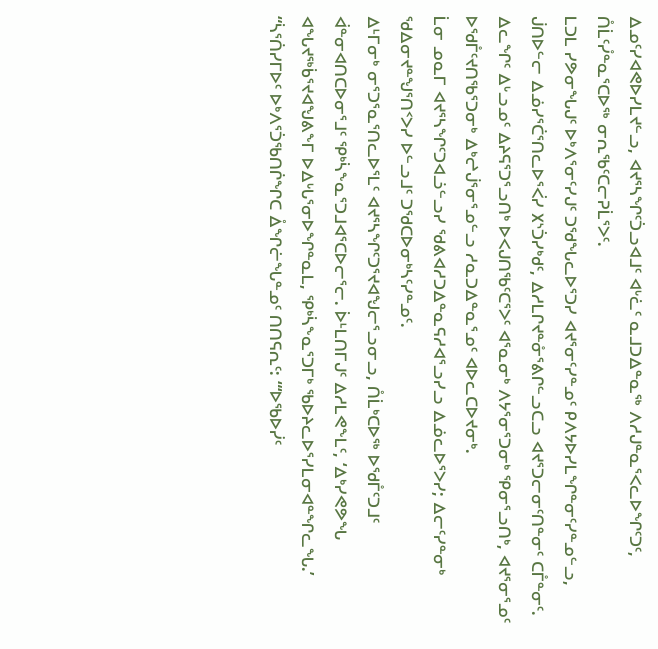ᐃᓄᑦᓯᐊᕙᐅᓯᒪᔪᓪᓗ, ᐊᔪᕐᓴᖏᑦᑑᓗᐊᒧᑦ ᐊᒡᓛᑦ ᓇᒧᑐᐃᓐᓇᖅ ᐱᓱᒍᓐᓇᕐᐸᓚᐅᖏᑦᑐᑦ, ᑍᒫᑦᓮᓐᓇᕐᑕᐅᖅ ᓂᕆᖃᑦᑕᓕᕈᒫᕐᐳᑦ.
ᒪᑐᒪ ᓯᕗᓂᖓᒍᑦ ᐅᒃᐱᕐᓂᑦᓯᒍᑦ ᑐᖁᖓᓚᐅᕐᑐᓯ ᐊᔪᕐᓂᑦᓯᓐᓄᑦ ᑭᐱᔭᐅᓯᒪᖏᓐᓂᑦᓯᓐᓄᓪᓗ, ᒎᑎᐅᓪᓕ ᐃᓅᓯᕐᑖᕐᑎᓚᐅᕐᐹᓯ ᙭ᔅᑑᓯᒃᑯᑦ, ᐃᓱᒪᒋᔪᓐᓁᕐᕕᒋᓪᓗᑕᓗ ᐊᔪᕐᑐᓕᓂᑦᑎᓐᓂᑦ ᑕᒤᓐᓂᑦ.
ᐃᓚᖏᑦ ᐃᒡᓗᓄᑦ ᐃᔨᕋᕐᑐᕐᓗᑎᒃ ᐅᐸᒍᑎᖃᑦᑕᕐᐳᑦ ᐊᕐᓇᓂᒃ ᐱᔭᕐᓂᕐᑐᓂᒃ ᕿᓂᕐᓗᑎᒃ, ᐊᔪᕐᓂᕐᓄᑦ ᐅᖁᒤᑦᔪᑎᖃᕐᑐᓂᒃ ᐃᒃᖠᒎᕐᓂᕐᓄᓪᓗ ᓱᓇᑐᐃᓐᓇᕐᓄᑦ ᐊᐅᓚᑕᐅᔪᓂᒃ.
ᒫᓂ ᓄᓇᒥ ᐊᔪᕐᓴᖏᑦᑐᐊᓘᓪᓗᓯ ᖁᕕᐊᓱᑐᐃᓐᓇᕋᓱᐊᕐᓗᓯᓗ ᐃᓅᓚᐅᕐᐳᓯ; ᐃᓕᑦᓯᓐᓂᒃ ᖁᐃᓂᔪᓐᖑᕐᑎᑉᐳᓯ ᐅᓪᓗᒧᑦ ᑐᖁᑕᐅᓂᒃᓴᑦᓯᓐᓄᑦ.
ᐃᒻᒥᓂᒃ ᓂᕐᑐᕐᓇᕐᑎᓚᐅᕐᒪᑦ ᐊᔪᕐᓴᖏᑦᑐᕐᔪᐊᖑᓕᕐᓗᓂᓗ, ᑍᒫᒃᑕᐅᖅ ᐅᖁᒤᑦᑐᒧᑦ ᐋᓐᓂᐊᑎᑕᐅᓂᕐᒧᑦ ᕿᒃᓵᖕᓇᕐᑐᒧᐊᕐᑕᐅᓕᕐᓕ. ᐆᒻᒪᑎᒥᒍᑦ ᐃᓱᒪᕙᖕᒪᑦ, ‘ᐃᒃᓯᕙᕗᖓ ᐊᖓᔪᖅᑳᕐᔪᐊᖑᕕᖕᒥ ᐅᐃᒡᒐᕐᓂᐅᖏᓐᓇᒪ, ᕿᒃᓵᖕᓇᕐᑐᒥᒃ ᖃᐅᔨᓚᐅᕐᓯᒪᓂᐊᓐᖏᓚᖓ.’
“ᓵᕐᑏᓯᒥᐅᑦ ᐅᒃᐱᕐᑑᖃᑎᒌᖏᑕ ᐂᖏᓖᖓᓐᓄᑦ ᑎᑎᕋᕆᑦ: “‘ᐅᖃᐅᓰᑦ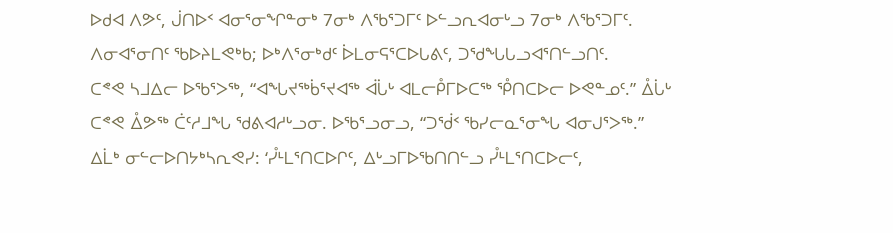ᐅᑯᐊ ᐱᕗᑦ, ᒎᑎᐅᑉ ᐊᓂᕐᓂᖏᓐᓂᒃ 7ᓂᒃ ᐱᖃᕐᑐᒥᑦ ᐅᓪᓗᕆᐊᓂᒡᓗ 7ᓂᒃ ᐱᖃᕐᑐᒥᑦ. ᐱᓂᐊᕐᓂᑎᑦ ᖃᐅᔨᒪᕙᒃᑲ; ᐅᒃᐱᕐᓂᒃᑯᑦ ᐆᒪᓂᕋᕐᑕᐅᒐᕕᑦ, ᑐᖁᖓᒐᓗᐊᕐᑎᓪᓗᑎᑦ.
ᑕᕝᕙ ᓴᒧᐃᓕ ᐅᖃᕐᐳᖅ, “ᐊᖓᔪᖅᑳᕐᔪᐊᖅ ᐋᒑᒡ ᐊᒪᓕᑬᒥᐅᑕᖅ ᕾᑎᑕᐅᓕ ᐅᕙᓐᓄᑦ.” ᐂᒑᒡ ᑕᕝᕙ ᐂᕗᖅ ᑖᑦᓱᒧᖓ ᖁᕕᐊᓱᒡᓗᓂ. ᐅᖃᕐᓗᓂᓗ, “ᑐᖂᑉ ᖃᓯᓕᓇᕐᓂᖓ ᐊᓂᒍᕐᐳᖅ.”
ᐃᒫᒃ ᓂᓪᓕᐅᑎᔭᒃᓴᕆᕙᓯ: ‘ᓮᒻᒪᕐᑎᑕᐅᒋᑦ, ᐃᒡᓗᒥᐅᖃᑎᑎᓪᓗ ᓮᒻᒪᕐᑎᑕᐅᓕᑦ,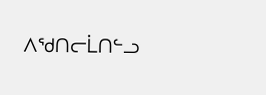ᐱᖁᑎᓕᒫᑎᓪᓗ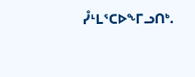ᓮᒻᒪᕐᑕᐅᖕᒥᓗᑎᒃ.